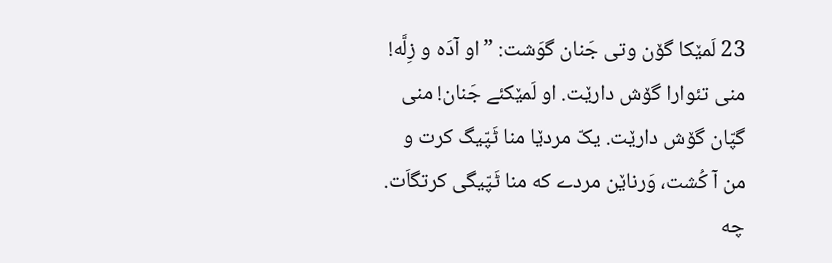23 لَمێکا گۆن وتی جَنان گوَشت: ”او آدَه و زِلَّه! منی تئوارا گۆش دارێت. او لَمێکئے جَنان! منی گپّان گۆش دارێت. یکّ مردێا منا ٹَپّیگ کرت و من آ کُشت، وَرناێن مردے که منا ٹَپّیگی کرتگاَت.
چه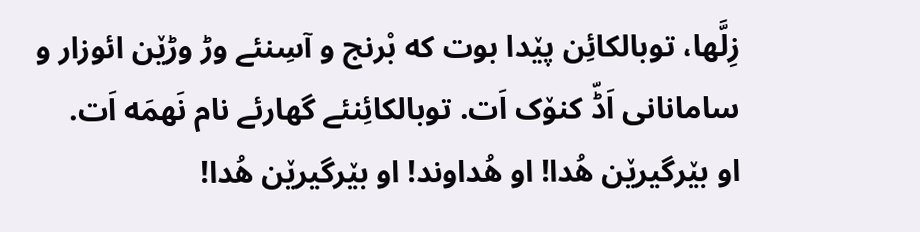زِلَّها، توبالکائِن پێدا بوت که بْرنج و آسِنئے وڑ وڑێن ائوزار و سامانانی اَڈّ کنۆک اَت. توبالکائِنئے گهارئے نام نَهمَه اَت.
او بێرگیرێن هُدا! او هُداوند! او بێرگیرێن هُدا!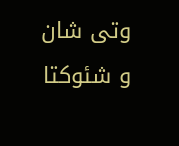وتی شان و شئوکتا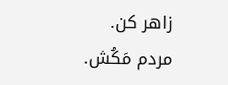زاهر کن.
مردم مَکُش.